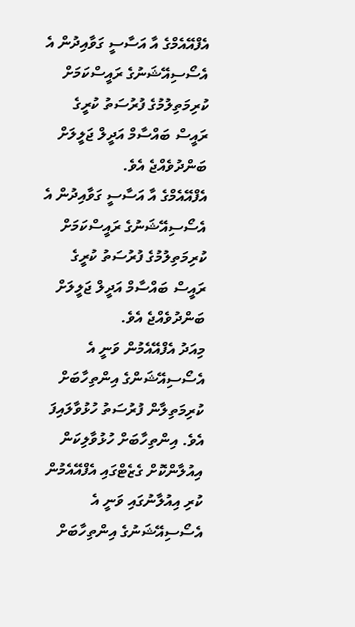އެފްއޭއެމްގެ އާ އަސާސީ ގަވާއިދުން އެ އެސޯސިއޭޝަނުގެ ރައީސްކަމަށް ކުރިމަތިލުމުގެ ފުރުސަތު ކުރީގެ ރައީސް ބައްސާމް އަދީލް ޖަލީލަށް ބަންދުވެއްޖެ އެވެ.
އެފްއޭއެމްގެ އާ އަސާސީ ގަވާއިދުން އެ އެސޯސިއޭޝަނުގެ ރައީސްކަމަށް ކުރިމަތިލުމުގެ ފުރުސަތު ކުރީގެ ރައީސް ބައްސާމް އަދީލް ޖަލީލަށް ބަންދުވެއްޖެ އެވެ.
މިއަދު އެފްއޭއެމުން ވަނީ އެ އެސޯސިއޭޝަންގެ އިންތިހާބަށް ކުރިމަތިލާން ފުރުސަތު ހުޅުވާލައިފަ އެވެ. އިންތިހާބަށް ހުޅުވާލިކަން އިއުލާންކޮށް ގެޒެޓްގައި އެފްއޭއެމުން ކުރި އިއުލާނުގައި ވަނީ އެ އެސޯސިއޭޝަނުގެ އިންތިހާބަށް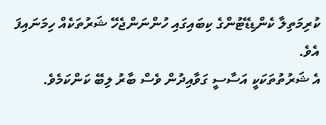ކުރިމަތިލާ ކެންޑިޑޭޓުންގެ ކިބައިގައި ހުންނަންޖެހޭ ޝަރުތަކެއް ހިމަނައިފަ އެވެ.
އެ ޝަރުތުތަކަކީ އަސާސީ ގަވާއިދުން ވެސް ބާރު ލިބޭ ކަންކަމެވެ.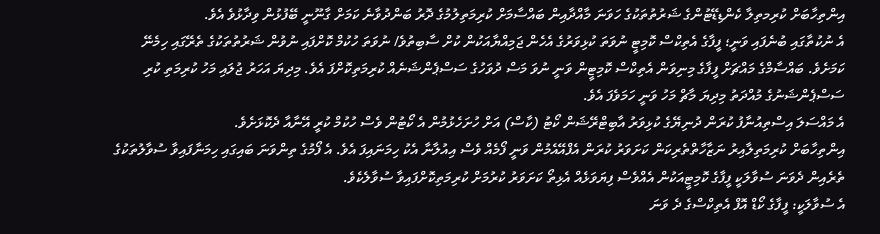އިންތިހާބަށް ކުރިމތިލާ ކެންޑިޑޭޓުންގެ ޝަރުތުތަކުގެ ހަވަނަ މާއްދާއިން ބައްސާމަށް ކުރިމަތިލުމުގެ ދޮރު ބަންދުވާނެ ކަމަށް ގާނޫނީ ބޭފުޅުން ވިދާޅުވެ އެވެ.
އެ ނުކުތާގައި ބުނެފައި ވަނީ؛ ފީފާގެ އެތިކްސް ކޮމިޓީ ނުވަތަ ކުޅިވަރުގެ އެހެން ޖަމިއްޔާއަކުން ކުށް ސާބިތުވެ/ ނުވަތަ ހުކުމް ކޮށްފައި ނުވުން ޝަރުތުތަކުގެ ތެރޭގައި ހިމެނޭ ކަމަށެވެ. ބައްސާމްގެ މައްޗަށް ފީފާގެ މިނިވަން އެތިކްސް ކޮމިޓީން ވަނީ ނުވަ މަސް ދުވަހުގެ ސަސްޕެންޝަނެއް ކުރިމަތިކޮށްފަ އެވެ. މިދިޔަ އަހަރު ޖުލައި މަހު ކުރިމަތި ކުރި ސަސްޕެންޝަނުގެ މުއްދަތު މިދިޔަ މާޗް މަހު ވަނީ ހަމަވެފަ އެވެ.
އެ މައްސަލަ އިސްތިއުނާފު ކުރަން ދުނިޔޭގެ ކުޅިވަރު އާބިޓްރޭޝަން ކޯޓު (ކާސް) އަށް ހުށަހެޅުމުން އެ ކޯޓުން ވެސް ހުކުމް ކުރީ އޭނާއާ ދެކޮޅަށެވެ.
އިންތިހާބަށް ކުރިމަތިލާއިރު ނަޒާހާތްތެރިކަން ކަށަވަރު ކުރަން އެފްއޭއެމުން ވަނީ ފޯމެއް ވެސް އިއުލާނާ އެކު ހިމަނައިފަ އެވެ. އެ ފޯމުގެ ތިންވަނަ ބައިގައި ހިމަނާފައިވާ ސުވާލުތަކުގެ ތެރެއިން ދެވަނަ ސުވާލަކީ ފީފާގެ ކޮމިޓީއަކުން އެއްވެސް ފިޔަވަޅެއް އެޅިތޯ ކަށަވަރު ކުރުމަށް ކުރިމަތިކޮށްފައިވާ ސުވާލެކެވެ.
އެ ސުވާލަކީ: ފީފާގެ ކޯޑް އޮފް އެތިކްސްގެ ދެ ވަނަ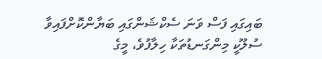ބައިގައި ފަސް ވަނަ ސެކްޝަންގައި ބަޔާންކޮށްފައިވާ ސުލޫކީ މިންގަނޑުތަކާ ހިލާފުވެ، މީގެ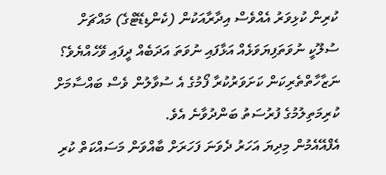ކުރިން ކުޅިވަރު އެއްވެސް އިދާރާއަކުން (ކެންޑިޑޭޓްގެ) މައްޗަށް ސުލޫކީ ނުވަތަފިޔަވަޅެއް އަޅާފައި ނުވަތަ އަދަބެއް ދީފައި ވޭހެއްޔެވެ؟
ނަޒާހާތްތެރިކަން ކަށަވަރުކުރާ ފޯމުގެ އެ ސުވާލުން ވެސް ބައްސާމަށް ކުރިމަތިލުމުގެ ފުރުސަތު ބަންދުވާނެ އެވެ.
އެފްއޭއެމުން މިދިޔަ އަހަރު ދެވަނަ ފަހަރަށް ބާއްވަން މަސައްކަތް ކުރި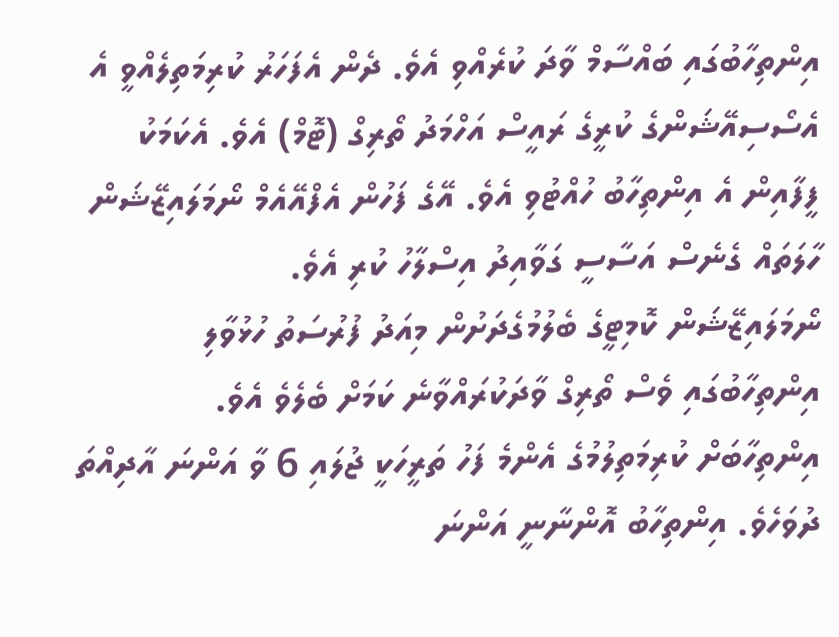އިންތިހާބުގައި ބައްސާމް ވާދަ ކުރެއްވި އެވެ. ދެން އެފަހަރު ކުރިމަތިލެއްވީ އެ އެސޯސިއޭޝަންގެ ކުރީގެ ރައީސް އަހްމަދު ތޯރިގް (ޓޮމް) އެވެ. އެކަމަކު ފީފާއިން އެ އިންތިހާބު ހުއްޓުވި އެވެ. އޭގެ ފަހުން އެފްއޭއެމް ނޯމަލައިޒޭޝަން ހާލަތައް ގެނެސް އަސާސީ ގަވާއިދު އިސްލާހު ކުރި އެވެ.
ނޯމަލައިޒޭޝަން ކޮމިޓީގެ ބެލުމުގެދަށުން މިއަދު ފުރުސަތު ހުޅުވާލި އިންތިހާބުގައި ވެސް ތޯރިގް ވާދަކުރައްވާނެ ކަމަށް ބެލެވެ އެވެ.
އިންތިހާބަށް ކުރިމަތިލުމުގެ އެންމެ ފަހު ތަރީހަކީ ޖުލައި 6 ވާ އަންނަ އާދިއްތަ ދުވަހެވެ. އިންތިހާބު އޮންނާނީ އަންނަ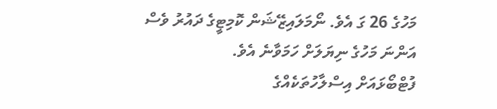މަހުގެ 26 ގަ އެވެ. ނޯމަލައިޒޭޝަން ކޮމިޓީގެ ދައުރު ވެސް އަންނަ މަހުގެ ނިޔަލަށް ހަމަވާނެ އެވެ.
ފުޓްބޯޅައަށް އިސްލާހުތަކެއްގެ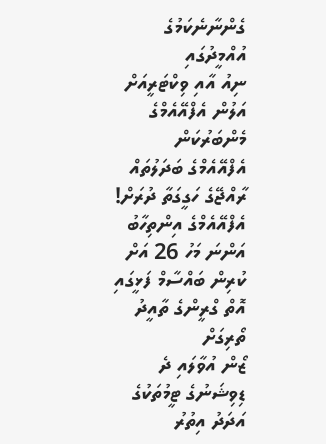ގެންނާނެކަމުގެ އުއްމީދުގައި
ނިއު އާއި ވިކްޓަރީއަށް އަލުން އެފްއޭއެމްގެ މެންބަރުކަން
އެފްއޭއެމްގެ ބަދަލުތައް ރާއްޖޭގެ ހަގީގަތާ ދުރަށް!
އެފްއޭއެމްގެ އިންތިހާބު އަންނަ މަހު 26 އަށް
ކުރިން ބައްސާމް ފަޅީގައި އޮތް ގްރީންގެ ތާއީދު ތޯރިގަށް
ޒޯން އުވާލައި ދެ ޑިވިޝަނުގެ ޓީމުތަކުގެ އަދަދު އިތުރު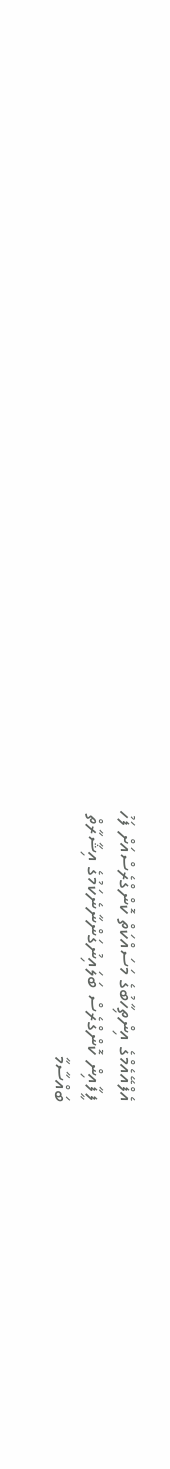އެފްއޭއެމްގެ އިންތިހާބުގެ މަސައްކަތް ކޮންގްރެސްއަށް ފަހު
ފީފާއިން ކޮންގްރެސް ބަލައިނުގަންނާނެކަމުގެ އިޝާރާތް
ބައްސާމާ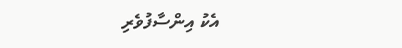އެކު އިންސާފުވެރި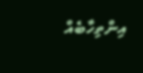އިންތިހާބެއް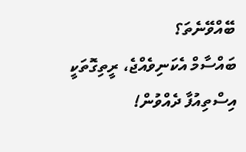ބޭއްވޭނެތަ؟
ބައްސާމް އެކަނިވެއްޖެ، ރީތިގޮތަކީ އިސްތިއުފާ ދެއްވުން!